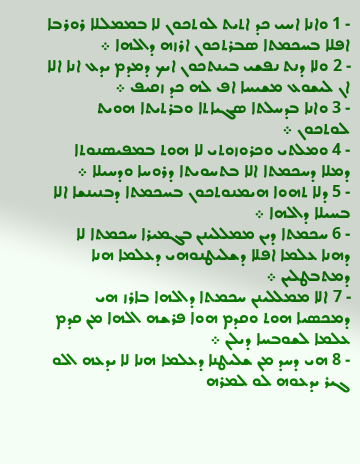- 1 ܘܐܢܐ ܐܚܝ ܟܕ ܐܬܝܬ ܠܘܬܟܘܢ ܠܐ ܒܡܡܠܠܐ ܪܘܪܒܐ ܐܦܠܐ ܒܚܟܡܬܐ ܤܒܪܬܟܘܢ ܐܪܙܗ ܕܐܠܗܐ ܀
- 2 ܘܠܐ ܕܢܬ ܢܦܫܝ ܒܝܢܬܟܘܢ ܐܝܟ ܕܡܕܡ ܝܕܥ ܐܢܐ ܐܠܐ ܐܢ ܠܝܫܘܥ ܡܫܝܚܐ ܐܦ ܠܗ ܟܕ ܙܩܝܦ ܀
- 3 ܘܐܢܐ ܒܕܚܠܬܐ ܤܓܝܐܬܐ ܘܒܪܬܝܬܐ ܗܘܝܬ ܠܘܬܟܘܢ ܀
- 4 ܘܡܠܬܝ ܘܟܪܘܙܘܬܝ ܠܐ ܗܘܬ ܒܡܦܝܤܢܘܬܐ ܕܡܠܐ ܕܚܟܡܬܐ ܐܠܐ ܒܬܚܘܝܬܐ ܕܪܘܚܐ ܘܕܚܝܠܐ ܀
- 5 ܕܠܐ ܬܗܘܐ ܗܝܡܢܘܬܟܘܢ ܒܚܟܡܬܐ ܕܒܢܝܢܫܐ ܐܠܐ ܒܚܝܠܐ ܕܐܠܗܐ ܀
- 6 ܚܟܡܬܐ ܕܝܢ ܡܡܠܠܝܢܢ ܒܓܡܝܪܐ ܚܟܡܬܐ ܠܐ ܕܗܢܐ ܥܠܡܐ ܐܦܠܐ ܕܫܠܝܛܢܘܗܝ ܕܥܠܡܐ ܗܢܐ ܕܡܬܒܛܠܝܢ ܀
- 7 ܐܠܐ ܡܡܠܠܝܢܢ ܚܟܡܬܐ ܕܐܠܗܐ ܒܐܪܙ ܗܝ ܕܡܟܤܝܐ ܗܘܬ ܘܩܕܡ ܗܘܐ ܦܪܫܗ ܐܠܗܐ ܡܢ ܩܕܡ ܥܠܡܐ ܠܫܘܒܚܐ ܕܝܠܢ ܀
- 8 ܗܝ ܕܚܕ ܡܢ ܫܠܝܛܢܐ ܕܥܠܡܐ ܗܢܐ ܠܐ ܝܕܥܗ ܐܠܘ ܓܝܪ ܝܕܥܘܗ ܠܘ ܠܡܪܗ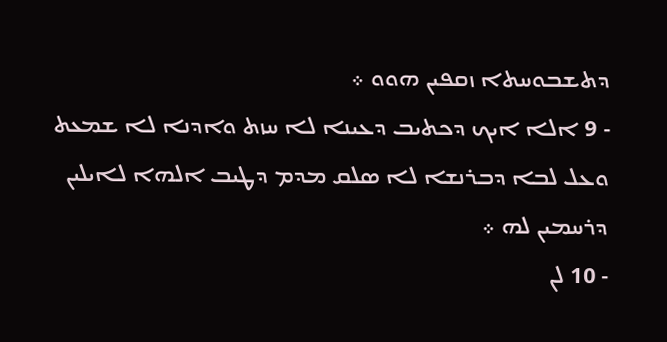ܕܬܫܒܘܚܬܐ ܙܩܦܝܢ ܗܘܘ ܀
- 9 ܐܠܐ ܐܝܟ ܕܟܬܝܒ ܕܥܝܢܐ ܠܐ ܚܙܬ ܘܐܕܢܐ ܠܐ ܫܡܥܬ ܘܥܠ ܠܒܐ ܕܒܪܢܫܐ ܠܐ ܤܠܩ ܡܕܡ ܕܛܝܒ ܐܠܗܐ ܠܐܝܠܝܢ ܕܪܚܡܝܢ ܠܗ ܀
- 10 ܠܢ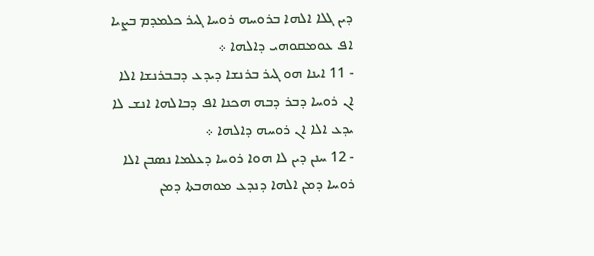ܕܝܢ ܓܠܐ ܐܠܗܐ ܒܪܘܚܗ ܪܘܚܐ ܓܝܪ ܟܠܡܕܡ ܒܨܝܐ ܐܦ ܥܘܡܩܘܗܝ ܕܐܠܗܐ ܀
- 11 ܐܝܢܐ ܗܘ ܓܝܪ ܒܪܢܫܐ ܕܝܕܥ ܕܒܒܪܢܫܐ ܐܠܐ ܐܢ ܪܘܚܐ ܕܒܪ ܕܒܗ ܗܟܢܐ ܐܦ ܕܒܐܠܗܐ ܐܢܫ ܠܐ ܝܕܥ ܐܠܐ ܐܢ ܪܘܚܗ ܕܐܠܗܐ ܀
- 12 ܚܢܢ ܕܝܢ ܠܐ ܗܘܐ ܪܘܚܐ ܕܥܠܡܐ ܢܤܒܢ ܐܠܐ ܪܘܚܐ ܕܡܢ ܐܠܗܐ ܕܢܕܥ ܡܘܗܒܬܐ ܕܡܢ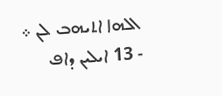ܐܠܗܐ ܐܬܝܗܒ ܠܢ ܀
- 13 ܐܝܠܝܢ ܕܐܦ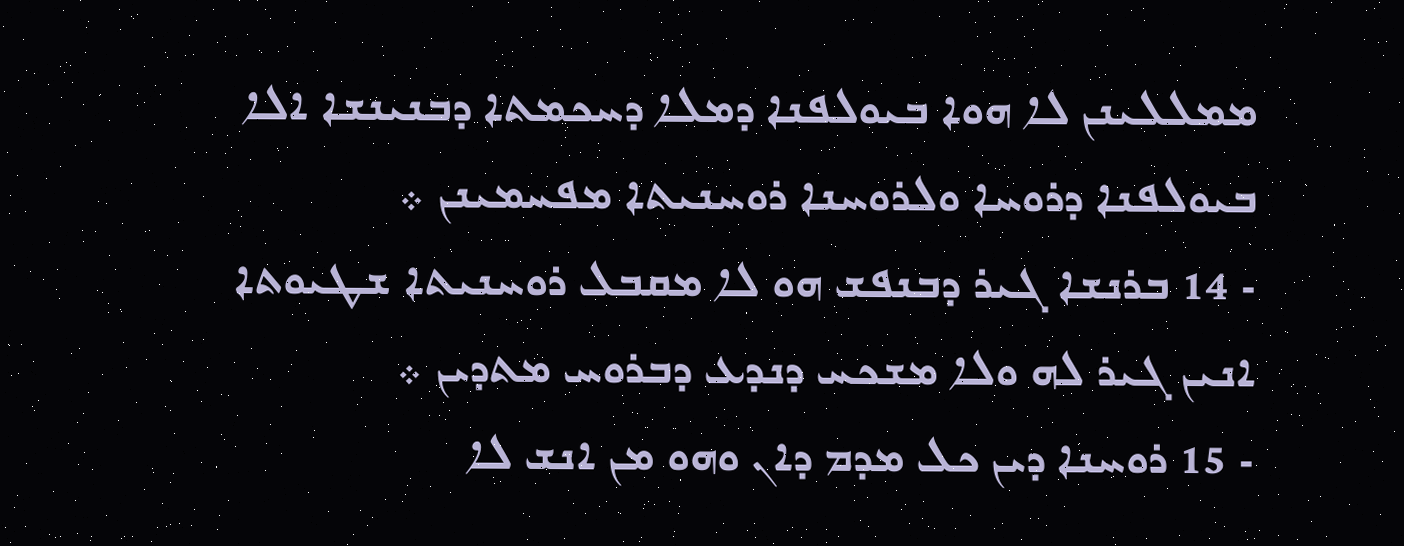ܡܡܠܠܝܢܢ ܠܐ ܗܘܐ ܒܝܘܠܦܢܐ ܕܡܠܐ ܕܚܟܡܬܐ ܕܒܢܝܢܫܐ ܐܠܐ ܒܝܘܠܦܢܐ ܕܪܘܚܐ ܘܠܪܘܚܢܐ ܪܘܚܢܝܬܐ ܡܦܚܡܝܢܢ ܀
- 14 ܒܪܢܫܐ ܓܝܪ ܕܒܢܦܫ ܗܘ ܠܐ ܡܩܒܠ ܪܘܚܢܝܬܐ ܫܛܝܘܬܐ ܐܢܝܢ ܓܝܪ ܠܗ ܘܠܐ ܡܫܟܚ ܕܢܕܥ ܕܒܪܘܚ ܡܬܕܝܢ ܀
- 15 ܪܘܚܢܐ ܕܝܢ ܟܠ ܡܕܡ ܕܐܢ ܘܗܘ ܡܢ ܐܢܫ ܠܐ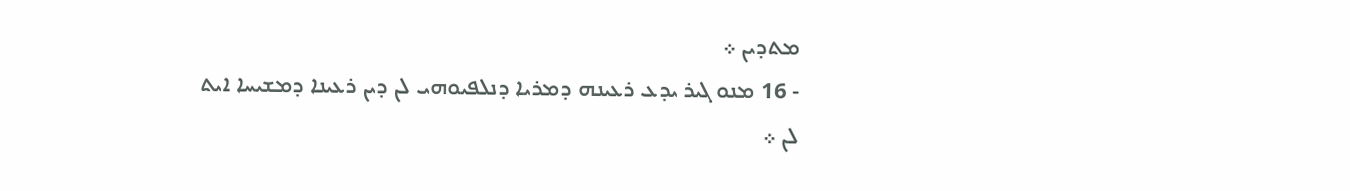ܡܬܕܝܢ ܀
- 16 ܡܢܘ ܓܝܪ ܝܕܥ ܪܥܝܢܗ ܕܡܪܝܐ ܕܢܠܦܝܘܗܝ ܠܢ ܕܝܢ ܪܥܝܢܐ ܕܡܫܝܚܐ ܐܝܬ ܠܢ ܀